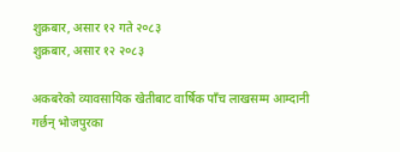शुक्रबार, असार १२ गते २०८३
शुक्रबार, असार १२ २०८३

अकबरेको व्यावसायिक खेतीबाट वार्षिक पाँच लाखसम्म आम्दानी गर्छन् भोजपुरका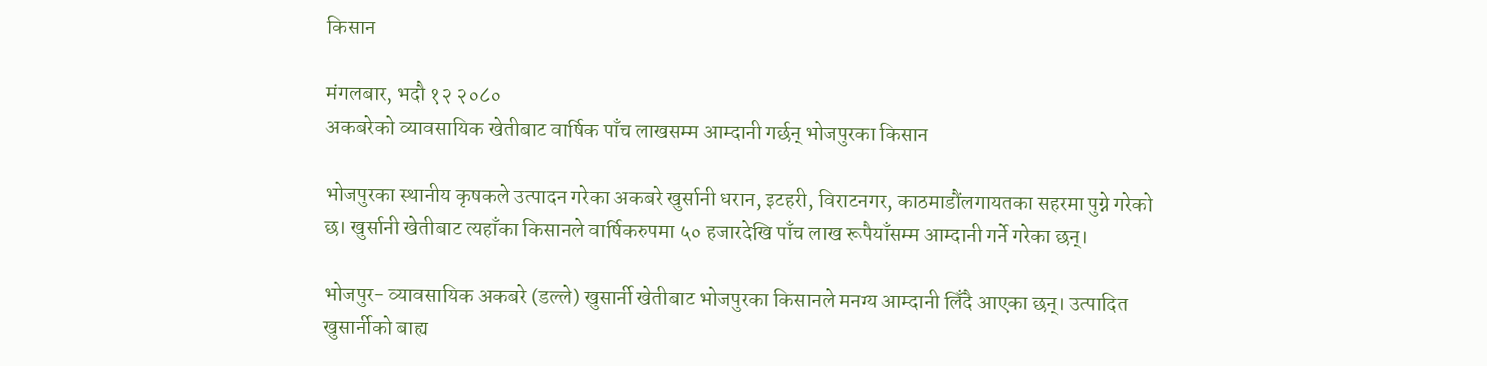किसान

मंगलबार, भदौ १२ २०८०
अकबरेको व्यावसायिक खेतीबाट वार्षिक पाँच लाखसम्म आम्दानी गर्छन् भोजपुरका किसान

भोजपुरका स्थानीय कृषकले उत्पादन गरेका अकबरे खुर्सानी धरान, इटहरी, विराटनगर, काठमाडौंलगायतका सहरमा पुग्ने गरेको छ। खुर्सानी खेतीबाट त्यहाँका किसानले वार्षिकरुपमा ५० हजारदेखि पाँच लाख रूपैयाँसम्म आम्दानी गर्ने गरेका छन्।

भोजपुर- व्यावसायिक अकबरे (डल्ले) खुसार्नी खेतीबाट भोजपुरका किसानले मनग्य आम्दानी लिँदै आएका छन्। उत्पादित खुसार्नीको बाह्य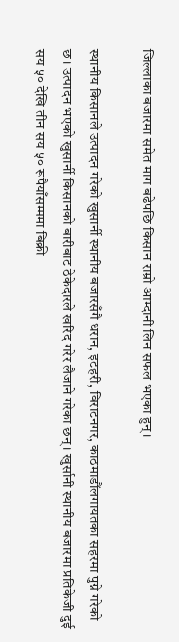जिल्लाका बजारमा समेत माग बढेपछि किसान राम्रो आम्दानी लिन सफल भएका हुन्।

स्थानीय किसानले उत्पादन गरेको खुसार्नी स्थानीय बजारसँगै धरान, इटहरी, विराटनगर, काठमाडौंलगायतका सहरमा पुग्ने गरेको छ। उत्पादन भएको खुसार्नी किसानको बारीबाट ठेकेदारले खरिद गरेर लैजाने गरेका छन्। खुर्सानी स्थानीय बजारमा प्रतिकेजी दुई सय ५० देखि तीन सय ५० रूपैयाँसम्ममा बिक्री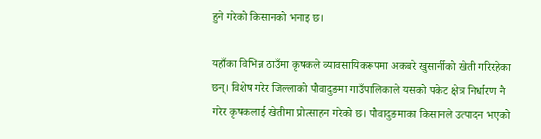हुने गरेको किसानको भनाइ छ।

यहाँका विभिन्न ठाउँमा कृषकले व्यावसायिकरूपमा अकबरे खुसार्नीको खेती गरिरहेका छन्। विशेष गरेर जिल्लाको पौवादुङमा गाउँपालिकाले यसको पकेट क्षेत्र निर्धारण नै गरेर कृषकलाई खेतीमा प्रोत्साहन गरेको छ। पौवादुङमाका किसानले उत्पादन भएको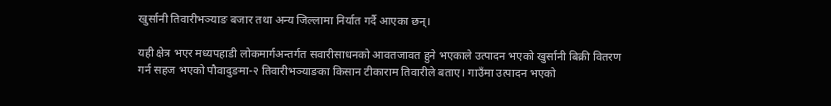खुर्सानी तिवारीभञ्याङ बजार तथा अन्य जिल्लामा निर्यात गर्दै आएका छन्।

यही क्षेत्र भएर मध्यपहाडी लोकमार्गअन्तर्गत सवारीसाधनको आवतजावत हुने भएकाले उत्पादन भएको खुर्सानी बिक्री वितरण गर्न सहज भएको पौवादुङमा-२ तिवारीभञ्याङका किसान टीकाराम तिवारीले बताए। गाउँमा उत्पादन भएको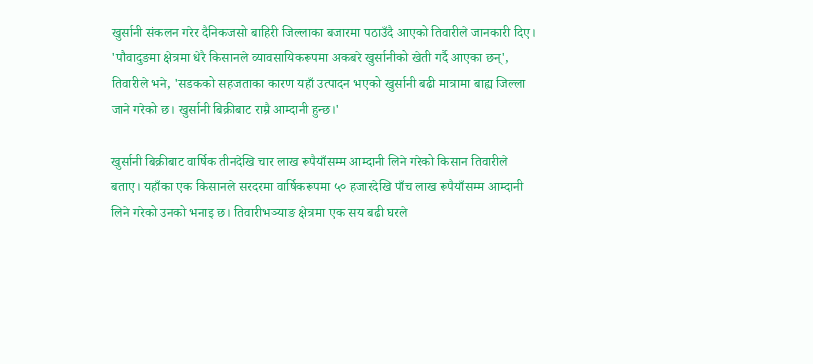खुर्सानी संकलन गरेर दैनिकजसो बाहिरी जिल्लाका बजारमा पठाउँदै आएको तिवारीले जानकारी दिए। 'पौवादुङमा क्षेत्रमा धेरै किसानले व्यावसायिकरूपमा अकबरे खुर्सानीको खेती गर्दै आएका छन्', तिवारीले भने, 'सडकको सहजताका कारण यहाँ उत्पादन भएको खुर्सानी बढी मात्रामा बाह्य जिल्ला जाने गरेको छ। खुर्सानी बिक्रीबाट राम्रै आम्दानी हुन्छ।'

खुर्सानी बिक्रीबाट वार्षिक तीनदेखि चार लाख रूपैयाँसम्म आम्दानी लिने गरेको किसान तिवारीले बताए। यहाँका एक किसानले सरदरमा वार्षिकरूपमा ५० हजारदेखि पाँच लाख रूपैयाँसम्म आम्दानी लिने गरेको उनको भनाइ छ। तिवारीभञ्याङ क्षेत्रमा एक सय बढी घरले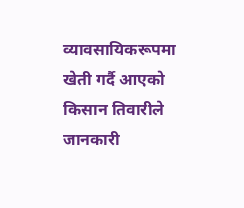व्यावसायिकरूपमा खेती गर्दै आएको किसान तिवारीले जानकारी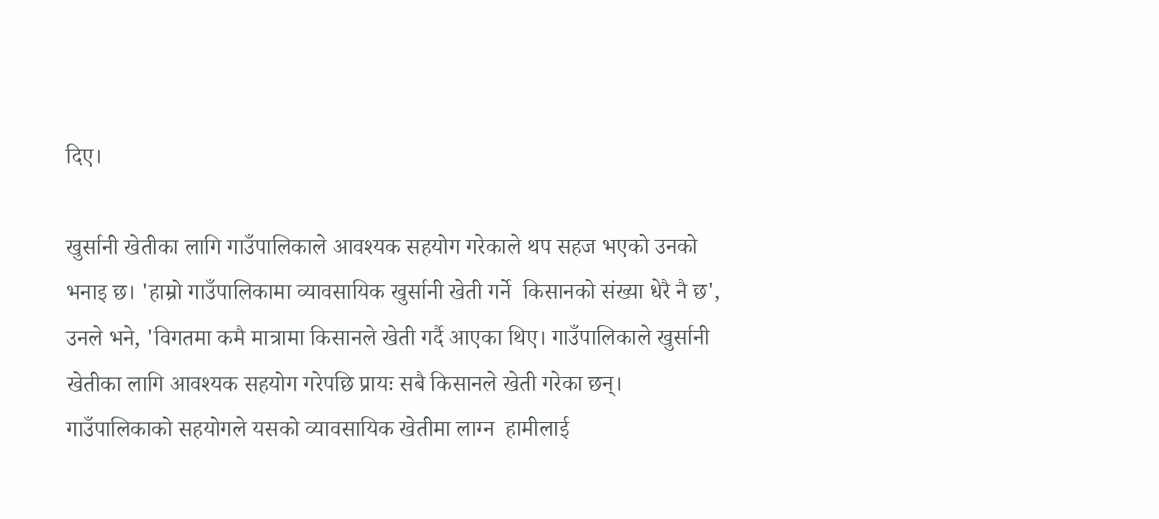दिए।

खुर्सानी खेतीका लागि गाउँपालिकाले आवश्यक सहयोग गरेकाले थप सहज भएको उनको भनाइ छ। 'हाम्रो गाउँपालिकामा व्यावसायिक खुर्सानी खेती गर्ने  किसानको संख्या धेरै नै छ', उनले भने, 'विगतमा कमै मात्रामा किसानले खेती गर्दै आएका थिए। गाउँपालिकाले खुर्सानी खेतीका लागि आवश्यक सहयोग गरेपछि प्रायः सबै किसानले खेती गरेका छन्। गाउँपालिकाको सहयोगले यसको व्यावसायिक खेतीमा लाग्न  हामीलाई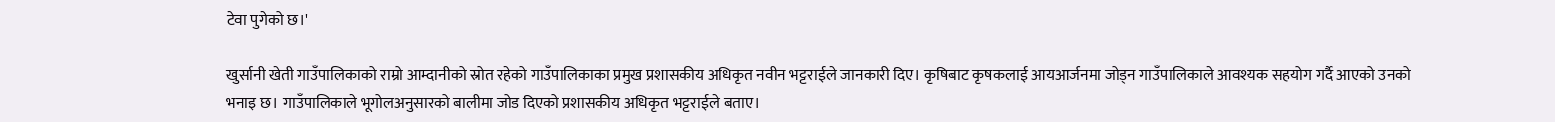टेवा पुगेको छ।'

खुर्सानी खेती गाउँपालिकाको राम्रो आम्दानीको स्रोत रहेको गाउँपालिकाका प्रमुख प्रशासकीय अधिकृत नवीन भट्टराईले जानकारी दिए। कृषिबाट कृषकलाई आयआर्जनमा जोड्न गाउँपालिकाले आवश्यक सहयोग गर्दै आएको उनको भनाइ छ। गाउँपालिकाले भूगोलअनुसारको बालीमा जोड दिएको प्रशासकीय अधिकृत भट्टराईले बताए।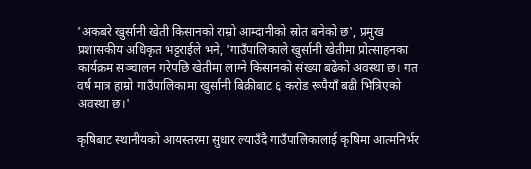'अकबरे खुर्सानी खेती किसानको राम्रो आम्दानीको स्रोत बनेको छ', प्रमुख प्रशासकीय अधिकृत भट्टराईले भने, 'गाउँपालिकाले खुर्सानी खेतीमा प्रोत्साहनका कार्यक्रम सञ्चालन गरेपछि खेतीमा लाग्ने किसानको संख्या बढेको अवस्था छ। गत वर्ष मात्र हाम्रो गाउँपालिकामा खुर्सानी बिक्रीबाट ६ करोड रूपैयाँ बढी भित्रिएको अवस्था छ।'

कृषिबाट स्थानीयको आयस्तरमा सुधार ल्याउँदै गाउँपालिकालाई कृषिमा आत्मनिर्भर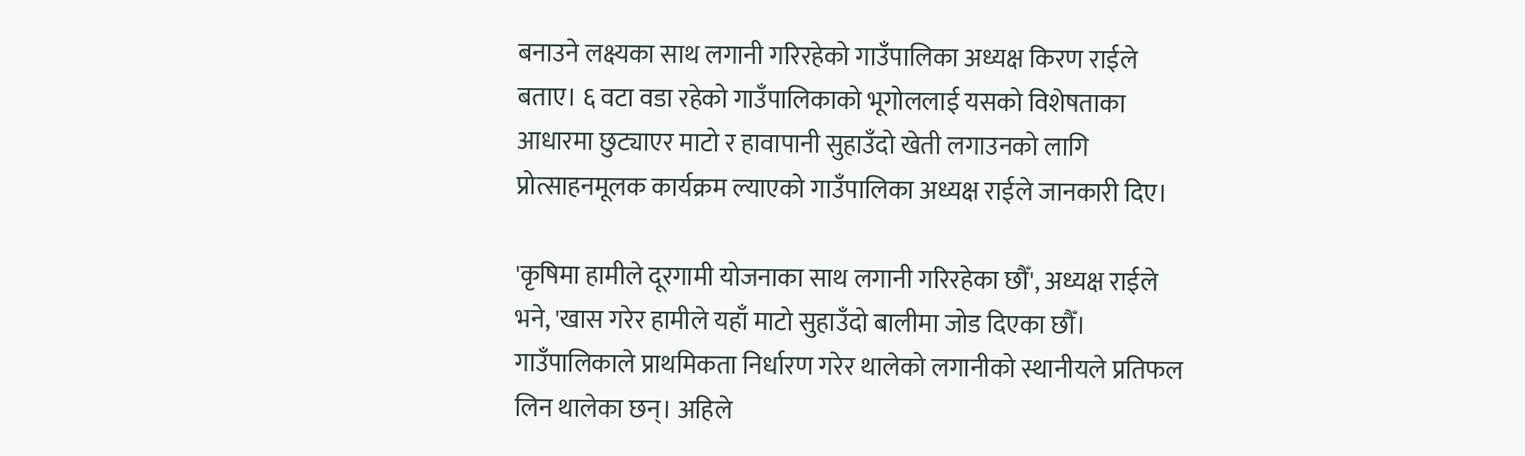बनाउने लक्ष्यका साथ लगानी गरिरहेको गाउँपालिका अध्यक्ष किरण राईले बताए। ६ वटा वडा रहेको गाउँपालिकाको भूगोललाई यसको विशेषताका आधारमा छुट्याएर माटो र हावापानी सुहाउँदो खेती लगाउनको लागि प्रोत्साहनमूलक कार्यक्रम ल्याएको गाउँपालिका अध्यक्ष राईले जानकारी दिए।

'कृषिमा हामीले दूरगामी योजनाका साथ लगानी गरिरहेका छौँ', अध्यक्ष राईले भने, 'खास गरेर हामीले यहाँ माटो सुहाउँदो बालीमा जोड दिएका छौँ। गाउँपालिकाले प्राथमिकता निर्धारण गरेर थालेको लगानीको स्थानीयले प्रतिफल लिन थालेका छन्। अहिले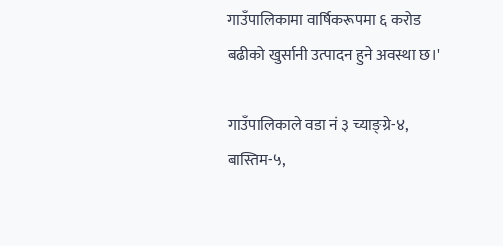गाउँपालिकामा वार्षिकरूपमा ६ करोड बढीको खुर्सानी उत्पादन हुने अवस्था छ।'

गाउँपालिकाले वडा नं ३ च्याङ्ग्रे-४, बास्तिम-५,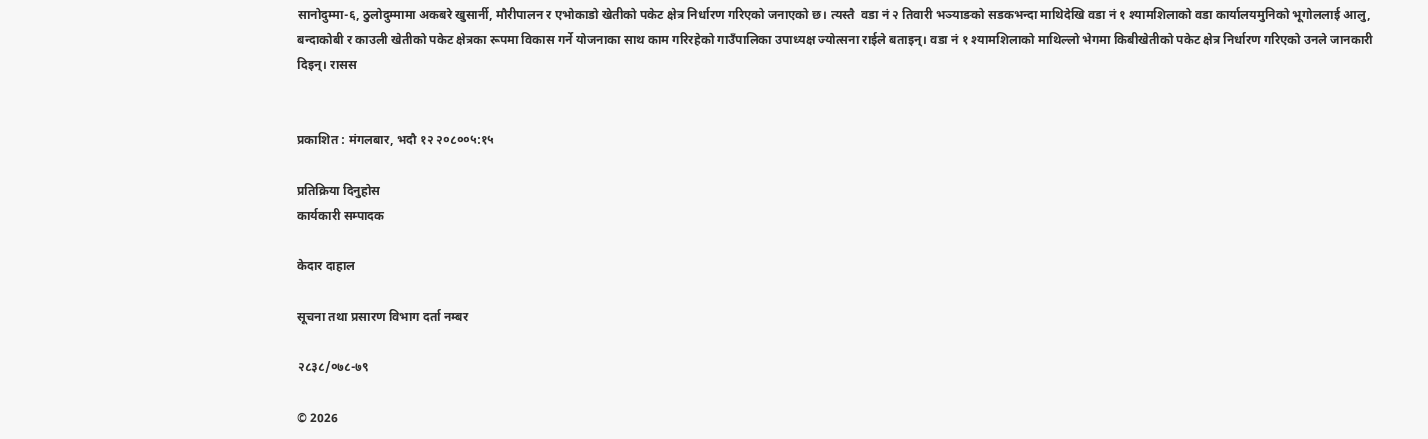सानोदुम्मा-६, ठुलोदुम्मामा अकबरे खुसार्नी, मौरीपालन र एभोकाडो खेतीको पकेट क्षेत्र निर्धारण गरिएको जनाएको छ। त्यस्तै  वडा नं २ तिवारी भञ्याङको सडकभन्दा माथिदेखि वडा नं १ श्यामशिलाको वडा कार्यालयमुनिको भूगोललाई आलु, बन्दाकोबी र काउली खेतीको पकेट क्षेत्रका रूपमा विकास गर्ने योजनाका साथ काम गरिरहेको गाउँपालिका उपाध्यक्ष ज्योत्सना राईले बताइन्। वडा नं १ श्यामशिलाको माथिल्लो भेगमा किबीखेतीको पकेट क्षेत्र निर्धारण गरिएको उनले जानकारी दिइन्। रासस


प्रकाशित : मंगलबार, भदौ १२ २०८००५:१५

प्रतिक्रिया दिनुहोस
कार्यकारी सम्पादक

केदार दाहाल

सूचना तथा प्रसारण विभाग दर्ता नम्बर

२८३८/०७८-७९

© 2026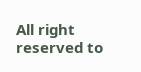All right reserved to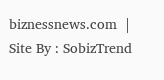biznessnews.com  | Site By : SobizTrend